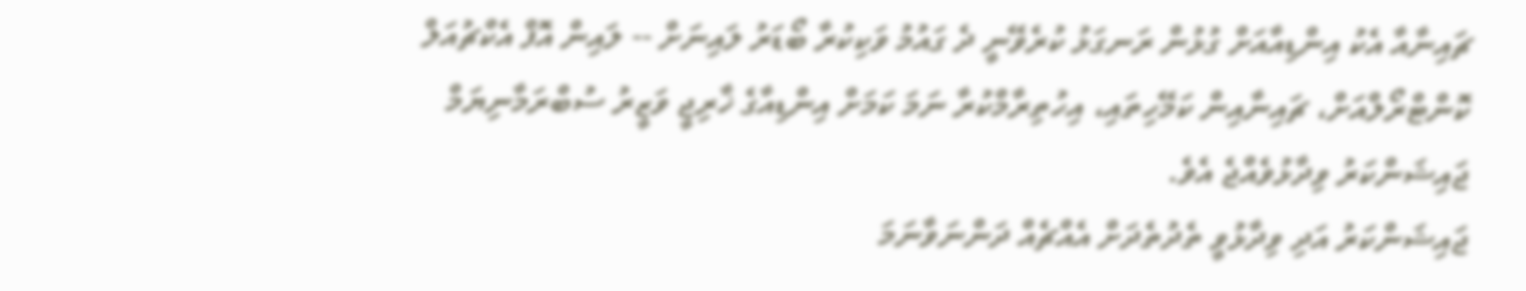ޗައިނާއާ އެކު އިންޑިއާއަށް ގުޅުން ރަނގަޅު ކުރެވޭނީ ދެ ގައުމު ވަކިކުރާ ބޯޑަރު ލައިނަށް -- ލައިން އޮފް އެކްޗުއަލް ކޮންޓްރޯލްއަށް، ޗައިނާއިން ކަމޭހިތައި، އިހުތިރާމްކުރާ ނަމަ ކަމަށް އިންޑިއާގެ ޚާރިޖީ ވަޒީރު ސުބްރަމާނިޔަމް ޖައިޝަންކަރު ވިދާޅުވެއްޖެ އެވެ.
ޖައިޝަންކަރު އަދި ވިދާޅުވީ ތެދުތެދަށް އެއްޗެއް ދަންނަވާނަމަ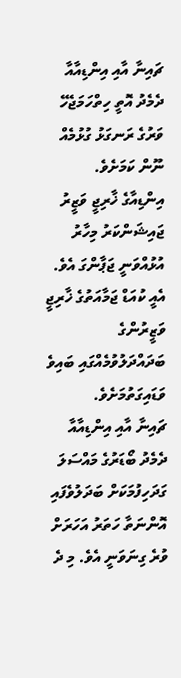ޗައިނާ އާއި އިންޑިއާއާ ދެމެދު އޮތީ ހިތްހަމަޖެހޭ ވަރުގެ ރަނގަޅު ގުޅުމެއް ނޫން ކަމަށެވެ.
އިންޑިއާގެ ޚާރިޖީ ވަޒީރު ޖައިޝަންކަރު މިހާރު އުޅުއްވަނީ ޖަޕާންގަ އެވެ. އެއީ ކުއަޑް ޖަމާއަތުގެ ޚާރިޖީ ވަޒީރުންގެ ބަދައްދަލުވުމެއްގައި ބައިވެ ވަޑައިގަތުމަށެވެ.
ޗައިނާ އާއި އިންޑިއާއާ ދެމެދު ބޯޑަރުގެ މައްސަލަ ގަދަހިފުމަކަށް ބަދަލުވެފައި އޮންނަތާ ހަތަރު އަހަރަށް ވުރެ ގިނަވަނީ އެވެ. މި ދެ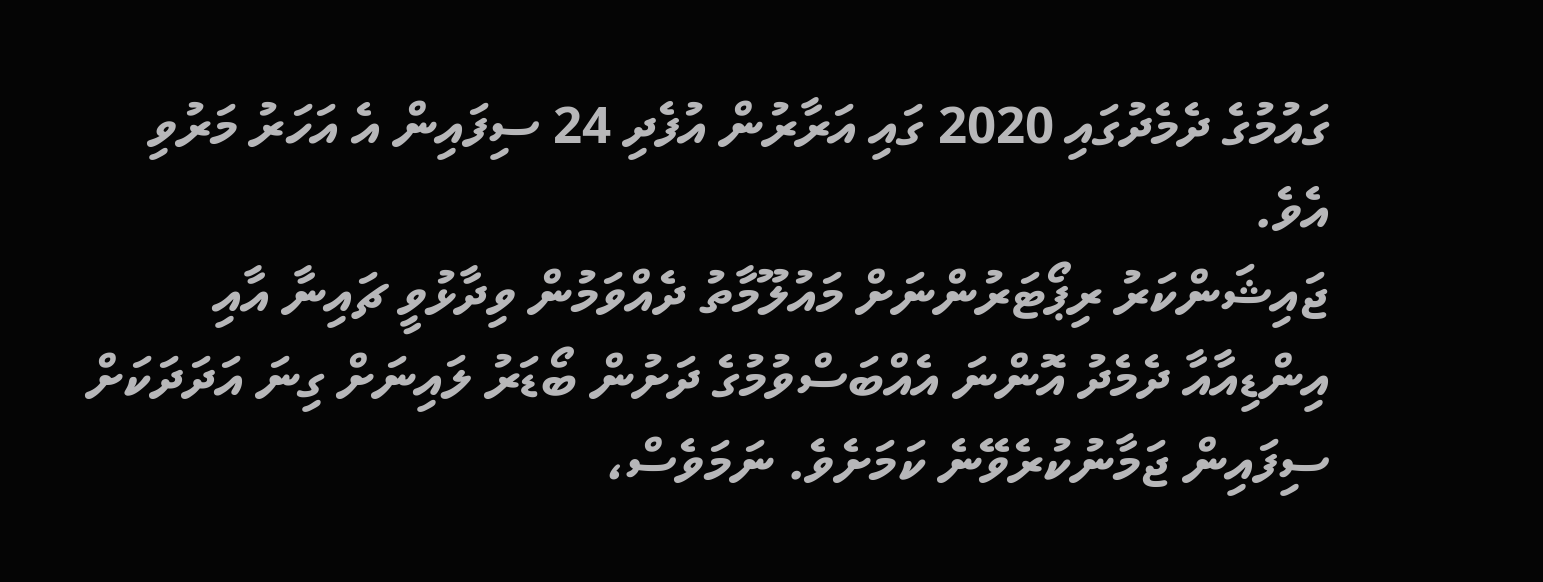ގައުމުގެ ދެމެދުގައި 2020 ގައި އަރާރުން އުފެދި 24 ސިފައިން އެ އަހަރު މަރުވި އެވެ.
ޖައިޝަންކަރު ރިޕޯޓަރުންނަށް މައުލޫމާތު ދެއްވަމުން ވިދާޅުވީ ޗައިނާ އާއި އިންޑިއާއާ ދެމެދު އޮންނަ އެއްބަސްވުމުގެ ދަށުން ބޯޑަރު ލައިނަށް ގިނަ އަދަދަކަށް ސިފައިން ޖަމާނުކުރެވޭނެ ކަމަށެވެ. ނަމަވެސް،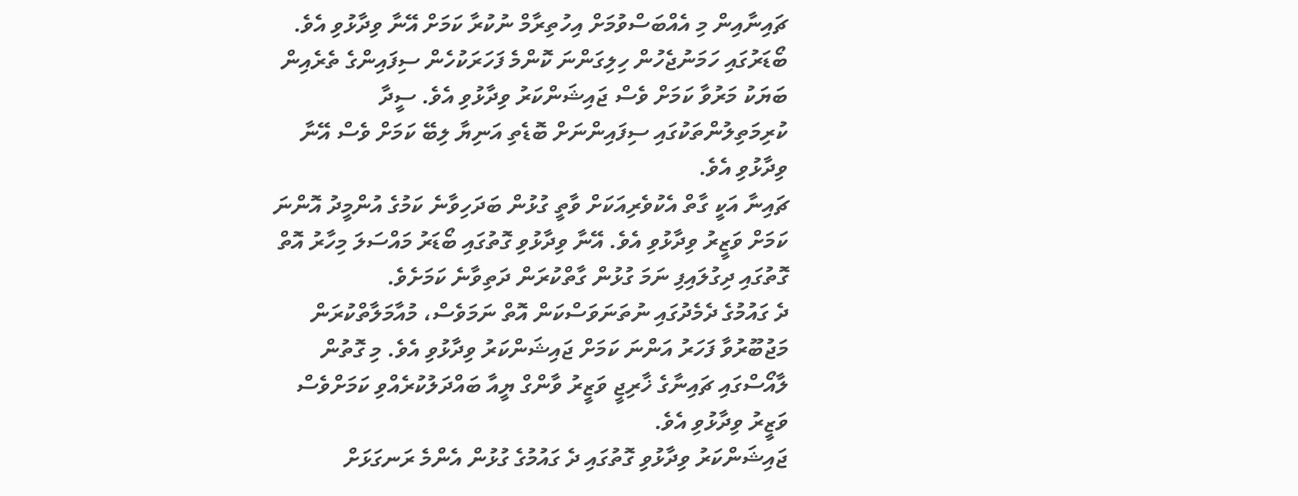ޗައިނާއިން މި އެއްބަސްވުމަށް އިހުތިރާމް ނުކުރާ ކަމަށް އޭނާ ވިދާޅުވި އެވެ.
ބޯޑަރުގައި ހަމަނުޖެހުން ހިލިގަންނަ ކޮންމެ ފަހަރަކުހެން ސިފައިންގެ ތެރެއިން ބަޔަކު މަރުވާ ކަމަށް ވެސް ޖައިޝަންކަރު ވިދާޅުވި އެވެ. ސީދާ ކުރިމަތިލުންތަކުގައި ސިފައިންނަށް ބޮޑެތި އަނިޔާ ލިބޭ ކަމަށް ވެސް އޭނާ ވިދާޅުވި އެވެ.
ޗައިނާ އަކީ ގާތް އެކުވެރިއަކަށް ވާތީ ގުޅުން ބަދަހިވާނެ ކަމުގެ އުންމީދު އޮންނަ ކަމަށް ވަޒީރު ވިދާޅުވި އެވެ. އޭނާ ވިދާޅުވި ގޮތުގައި ބޯޑަރު މައްސަލަ މިހާރު އޮތް ގޮތުގައި ދިގުލައިފި ނަމަ ގުޅުން ގާތްކުރަން ދަތިވާނެ ކަމަށެވެ.
ދެ ގައުމުގެ ދެމެދުގައި ނުތަނަވަސްކަން އޮތް ނަމަވެސް، މުއާމަލާތްކުރަން މަޖުބޫރުވާ ފަހަރު އަންނަ ކަމަށް ޖައިޝަންކަރު ވިދާޅުވި އެވެ. މި ގޮތުން ލާއޯސްގައި ޗައިނާގެ ޚާރިޖީ ވަޒީރު ވާންގް ޔީއާ ބައްދަލުކުރެއްވި ކަމަށްވެސް ވަޒީރު ވިދާޅުވި އެވެ.
ޖައިޝަންކަރު ވިދާޅުވި ގޮތުގައި ދެ ގައުމުގެ ގުޅުން އެންމެ ރަނގަޅަށް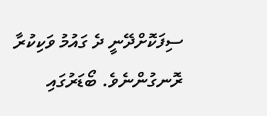ސިފަކޮށްދޭނީ ދެ ގައުމު ވަކިކުރާ ރޮނގުންނެވެ. ބޯޑަރުގައި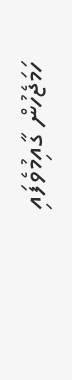ހަމަޖެހުން ގާއިމުވެފައި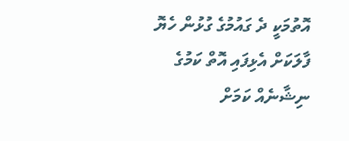އޮތުމަކީ ދެ ގައުމުގެ ގުޅުން ހެޔޮ ފާލަކަށް އެޅިފައި އޮތް ކަމުގެ ނިޝާނެއް ކަމަށް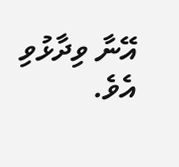އޭނާ ވިދާޅުވި އެވެ.